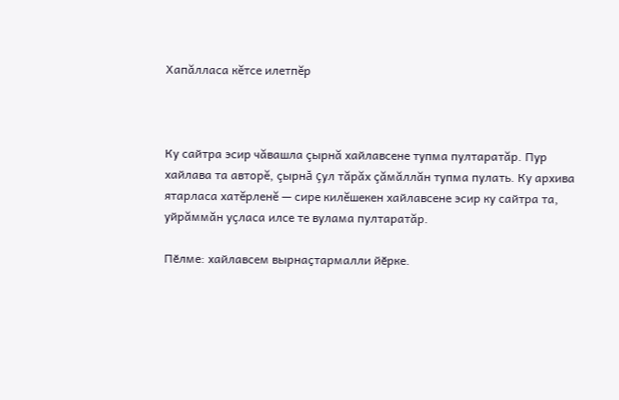Хапăлласа кĕтсе илетпĕр



Ку сайтра эсир чăвашла çырнă хайлавсене тупма пултаратăр. Пур хайлава та авторĕ, çырнă çул тăрăх çăмăллăн тупма пулать. Ку архива ятарласа хатĕрленĕ — сире килĕшекен хайлавсене эсир ку сайтра та, уйрăммăн уçласа илсе те вулама пултаратăр.

Пӗлме: хайлавсем вырнаҫтармалли йӗрке.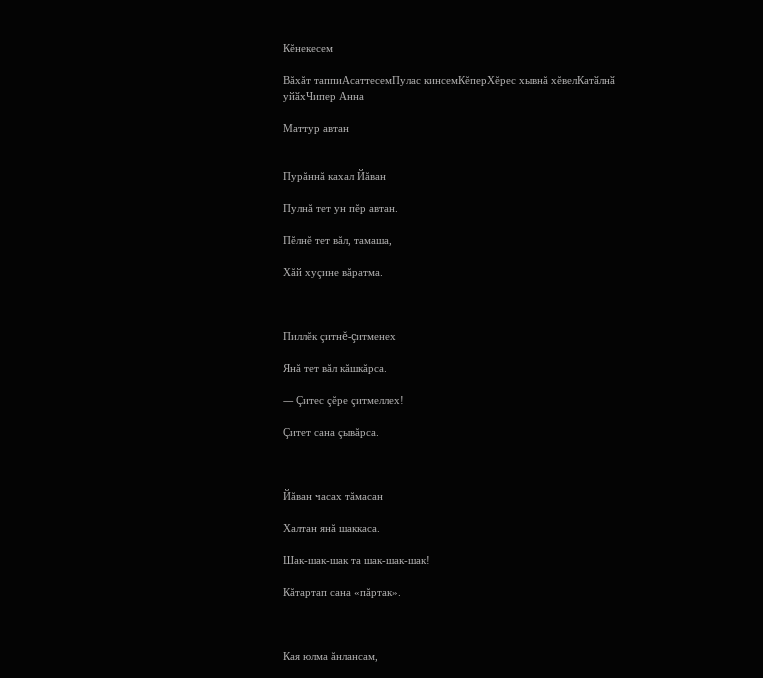Кĕнекесем

Вăхăт таппиАсаттесемПулас кинсемКĕперХĕрес хывнă хĕвелКатӑлнӑ уйӑхЧипер Анна

Маттур автан


Пурăннă кахал Йăван

Пулнă тет ун пĕр автан.

Пĕлнĕ тет вăл, тамаша,

Хăй хуçине вăратма.



Пиллĕк çитнĕ-çитменех

Янă тет вăл кăшкăрса.

— Çитес çĕре çитмеллех!

Çитет сана çывăрса.



Йăван часах тăмасан

Халтан янă шаккаса.

Шак-шак-шак та шак-шак-шак!

Кăтартап сана «пăртак».



Кая юлма ăнлансам,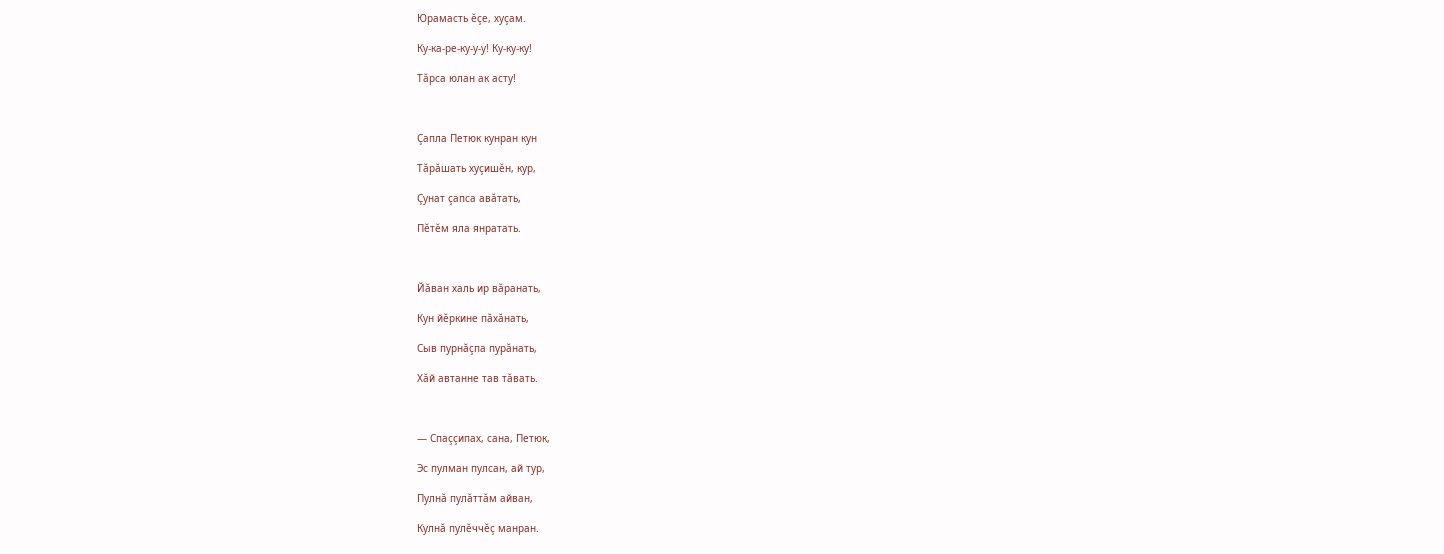Юрамасть ĕçе, хуçам.

Ку-ка-ре-ку-у-у! Ку-ку-ку!

Тăрса юлан ак асту!



Çапла Петюк кунран кун

Тăрăшать хуçишĕн, кур,

Çунат çапса авăтать,

Пĕтĕм яла янратать.



Йăван халь ир вăранать,

Кун йĕркине пăхăнать,

Сыв пурнăçпа пурăнать,

Хăй автанне тав тăвать.



— Спаççипах, сана, Петюк,

Эс пулман пулсан, ай тур,

Пулнă пулăттăм айван,

Кулнă пулĕччĕç манран.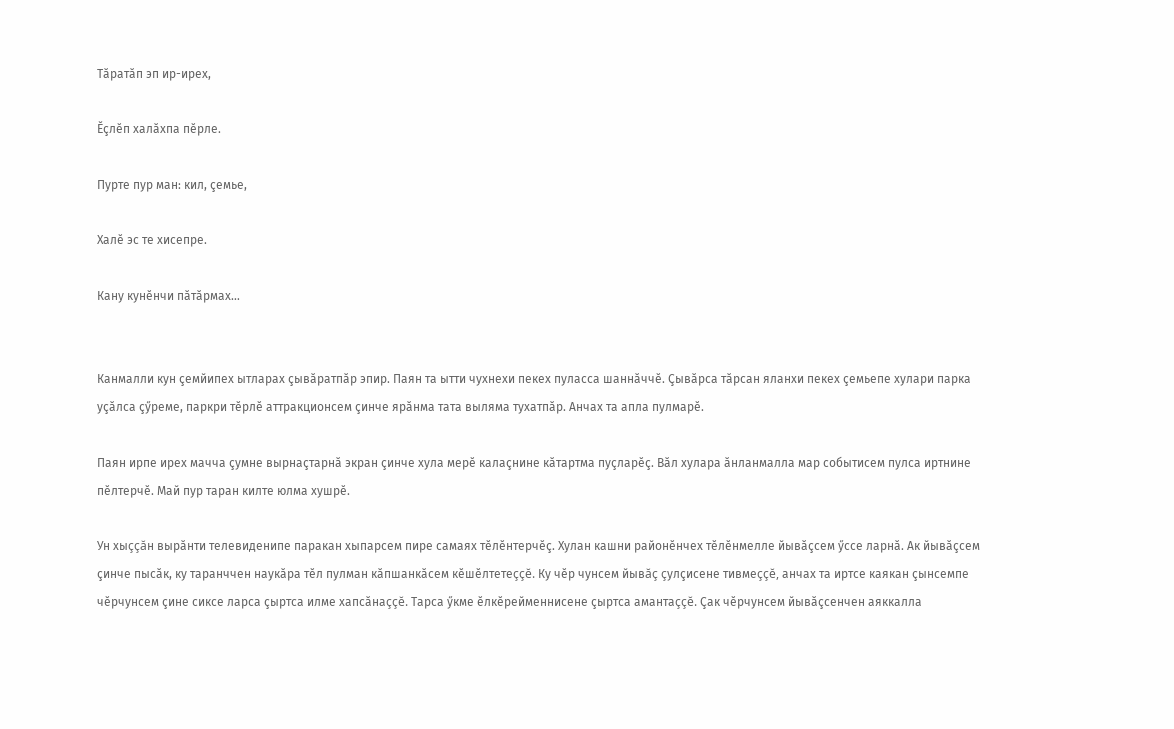Тăратăп эп ир-ирех,

Ĕçлĕп халăхпа пĕрле.

Пурте пур ман: кил, çемье,

Халĕ эс те хисепре.

Кану кунĕнчи пăтăрмах…


Канмалли кун çемйипех ытларах çывăратпăр эпир. Паян та ытти чухнехи пекех пуласса шаннăччĕ. Çывăрса тăрсан яланхи пекех çемьепе хулари парка уçăлса çӳреме, паркри тĕрлĕ аттракционсем çинче ярăнма тата выляма тухатпăр. Анчах та апла пулмарĕ.

Паян ирпе ирех мачча çумне вырнаçтарнă экран çинче хула мерĕ калаçнине кăтартма пуçларĕç. Вăл хулара ăнланмалла мар событисем пулса иртнине пĕлтерчĕ. Май пур таран килте юлма хушрĕ.

Ун хыççăн вырăнти телевиденипе паракан хыпарсем пире самаях тĕлĕнтерчĕç. Хулан кашни районĕнчех тĕлĕнмелле йывăçсем ӳссе ларнă. Ак йывăçсем çинче пысăк, ку таранччен наукăра тĕл пулман кăпшанкăсем кĕшĕлтетеççĕ. Ку чĕр чунсем йывăç çулçисене тивмеççĕ, анчах та иртсе каякан çынсемпе чĕрчунсем çине сиксе ларса çыртса илме хапсăнаççĕ. Тарса ӳкме ĕлкĕрейменнисене çыртса амантаççĕ. Çак чĕрчунсем йывăçсенчен аяккалла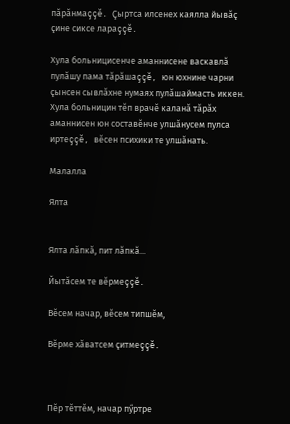пăрăнмаççĕ. Çыртса илсенех каялла йывăç çине сиксе лараççĕ.

Хула больницисенче аманнисене васкавлă пулăшу пама тăрăшаççĕ, юн юхнине чарни çынсен сывлăхне нумаях пулăшаймасть иккен. Хула больницин тĕп врачĕ каланă тăрăх аманнисен юн составĕнче улшăнусем пулса иртеççĕ, вĕсен психики те улшăнать.

Малалла

Ялта


Ялта лăпкă, пит лăпкă...

Йытăсем те вĕрмеççĕ.

Вĕсем начар, вĕсем типшĕм,

Вĕрме хăватсем çитмеççĕ.



Пĕр тĕттĕм, начар пӳртре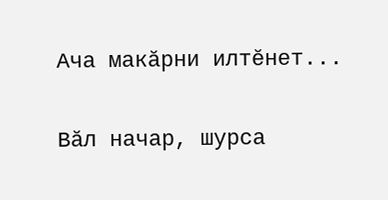Ача макăрни илтĕнет...

Вăл начар, шурса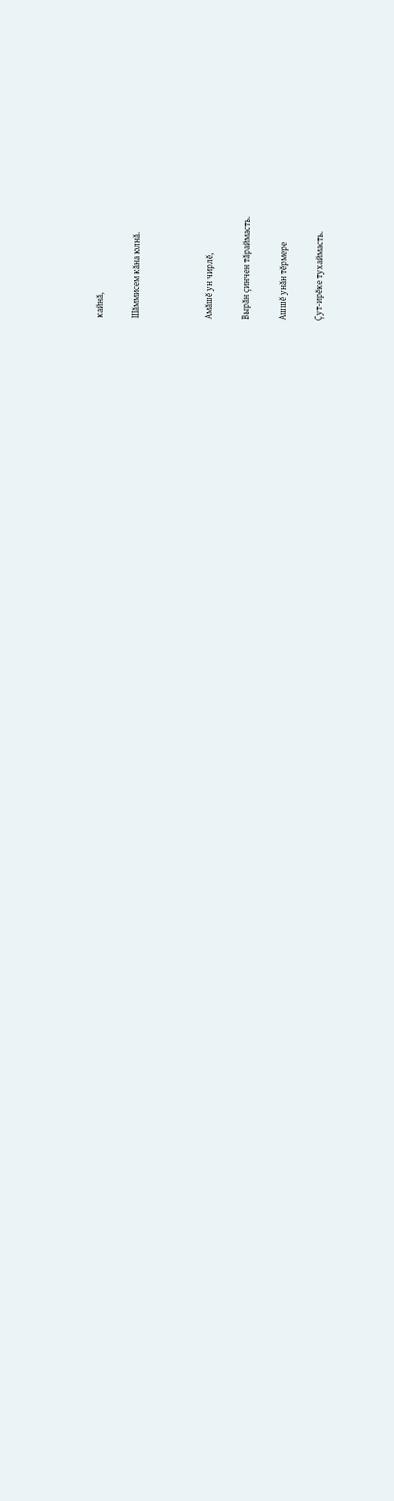кайнă,

Шăммисем кăна юлнă.



Амăшĕ ун чирлĕ,

Вырăн çинчен тăраймасть.

Ашшĕ унăн тĕрмере

Çут-ирĕке тухаймасть.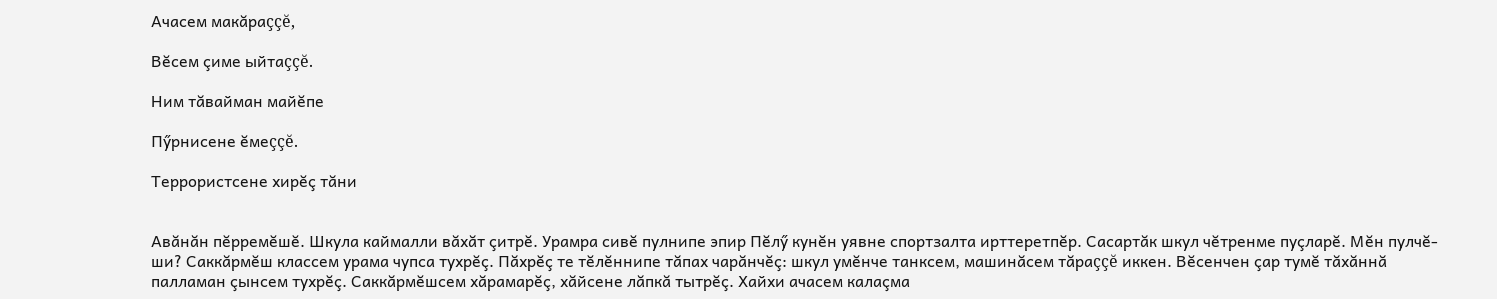Ачасем макăраççĕ,

Вĕсем çиме ыйтаççĕ.

Ним тăвайман майĕпе

Пӳрнисене ĕмеççĕ.

Террористсене хирĕç тăни


Авăнăн пĕрремĕшĕ. Шкула каймалли вăхăт çитрĕ. Урамра сивĕ пулнипе эпир Пĕлӳ кунĕн уявне спортзалта ирттеретпĕр. Сасартăк шкул чĕтренме пуçларĕ. Мĕн пулчĕ-ши? Саккăрмĕш классем урама чупса тухрĕç. Пăхрĕç те тĕлĕннипе тăпах чарăнчĕç: шкул умĕнче танксем, машинăсем тăраççĕ иккен. Вĕсенчен çар тумĕ тăхăннă палламан çынсем тухрĕç. Саккăрмĕшсем хăрамарĕç, хăйсене лăпкă тытрĕç. Хайхи ачасем калаçма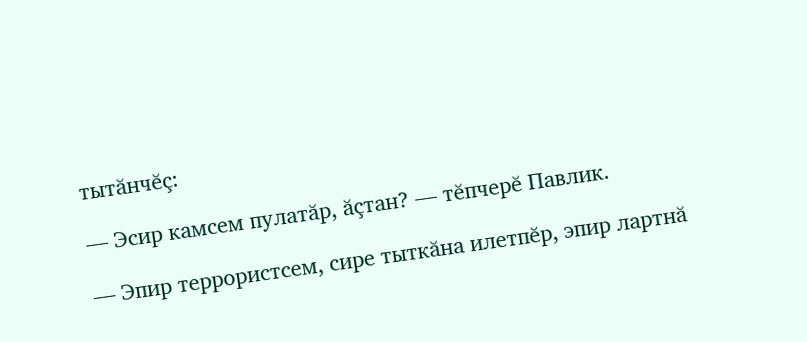тытăнчĕç:

— Эсир камсем пулатăр, ăçтан? — тĕпчерĕ Павлик.

— Эпир террористсем, сире тыткăна илетпĕр, эпир лартнă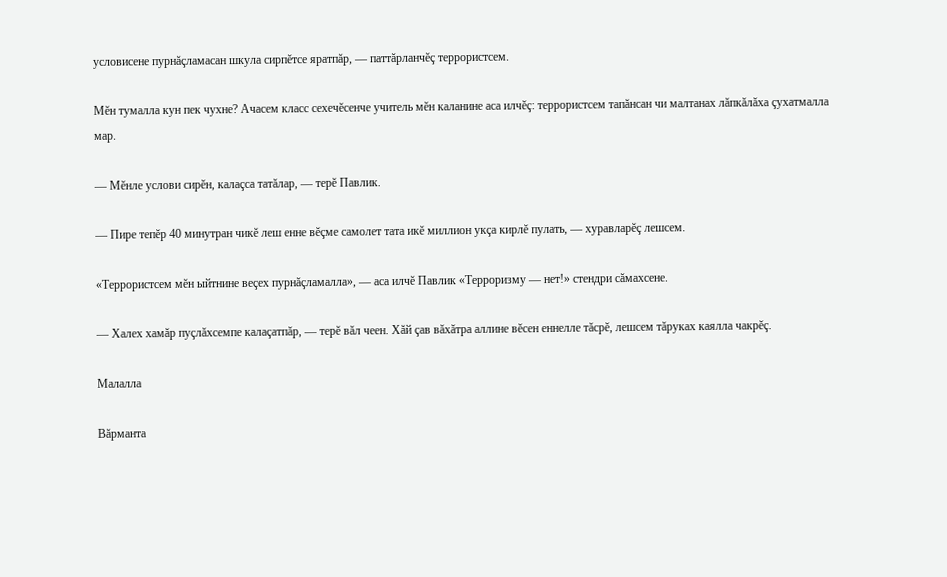условисене пурнăçламасан шкула сирпĕтсе яратпăр, — паттăрланчĕç террористсем.

Мĕн тумалла кун пек чухне? Ачасем класс сехечĕсенче учитель мĕн каланине аса илчĕç: террористсем тапăнсан чи малтанах лăпкăлăха çухатмалла мар.

— Мĕнле услови сирĕн, калаçса татăлар, — терĕ Павлик.

— Пире тепĕр 40 минутран чикĕ леш енне вĕçме самолет тата икĕ миллион укçа кирлĕ пулать, — хуравларĕç лешсем.

«Террористсем мĕн ыйтнине веçех пурнăçламалла», — аса илчĕ Павлик «Терроризму — нет!» стендри сăмахсене.

— Халех хамăр пуçлăхсемпе калаçатпăр, — терĕ вăл чеен. Хăй çав вăхăтра аллине вĕсен еннелле тăсрĕ, лешсем тăруках каялла чакрĕç.

Малалла

Вăрманта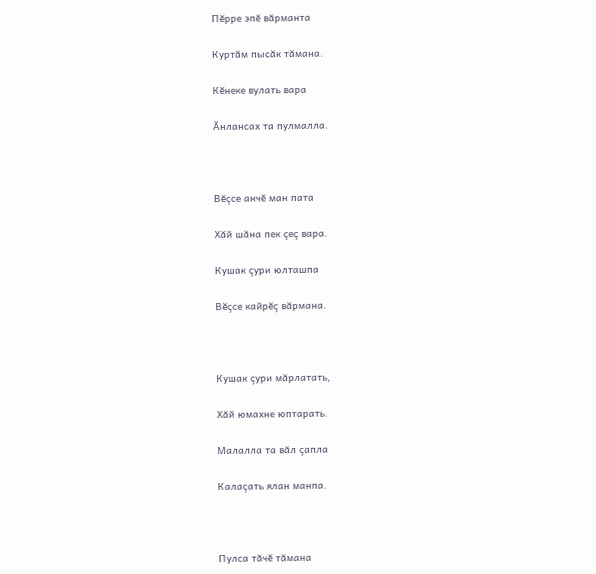Пĕрре эпĕ вăрманта

Куртăм пысăк тăмана.

Кĕнеке вулать вара

Ăнлансах та пулмалла.



Вĕçсе анчĕ ман пата

Хăй шăна пек çеç вара.

Кушак çури юлташпа

Вĕçсе кайрĕç вăрмана.



Кушак çури мăрлатать,

Хăй юмахне юптарать.

Малалла та вăл çапла

Калаçать ялан манпа.



Пулса тăчĕ тăмана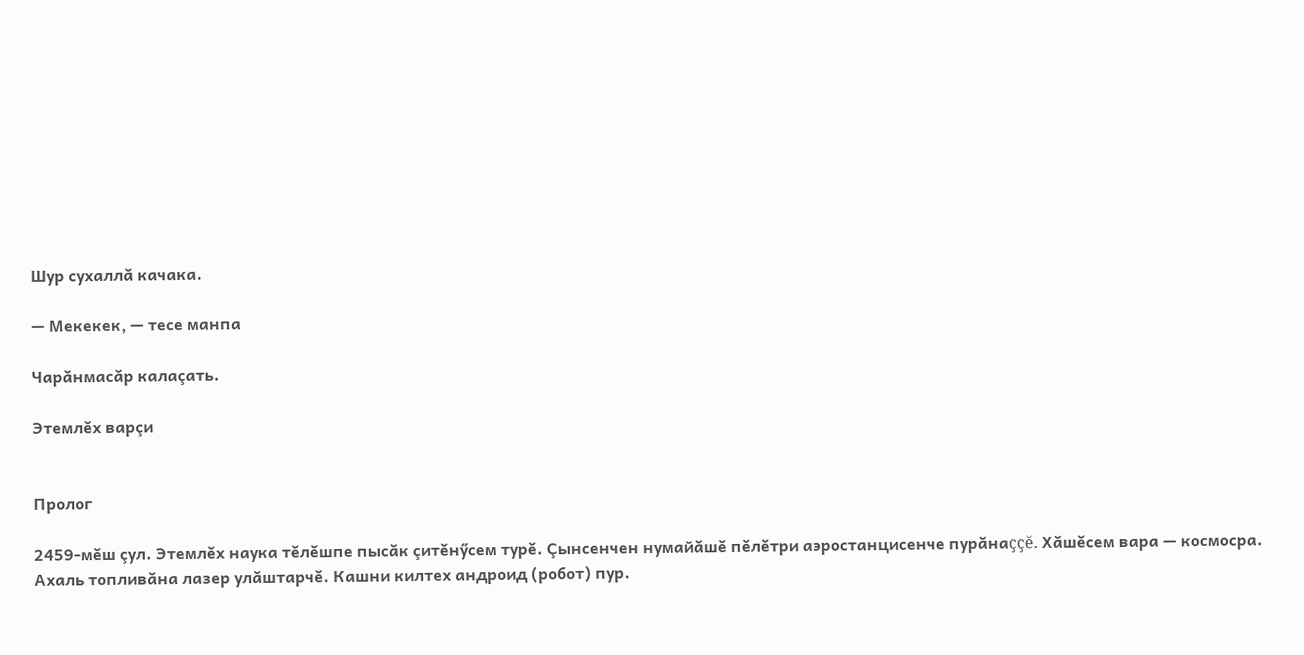Шур сухаллă качака.

— Мекекек, — тесе манпа

Чарăнмасăр калаçать.

Этемлĕх варçи


Пролог

2459-мĕш çул. Этемлĕх наука тĕлĕшпе пысăк çитĕнӳсем турĕ. Çынсенчен нумайăшĕ пĕлĕтри аэростанцисенче пурăнаççĕ. Хăшĕсем вара — космосра. Ахаль топливăна лазер улăштарчĕ. Кашни килтех андроид (робот) пур.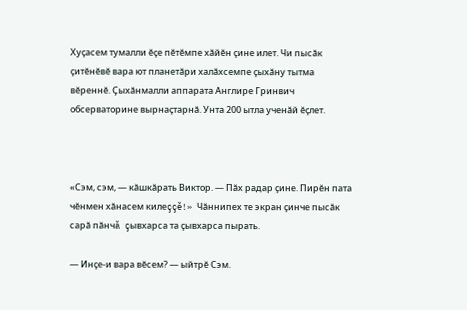Хуçасем тумалли ĕçе пĕтĕмпе хăйĕн çине илет. Чи пысăк çитĕнĕвĕ вара ют планетăри халăхсемпе çыхăну тытма вĕреннĕ. Çыхăнмалли аппарата Англире Гринвич обсерваторине вырнаçтарнă. Унта 200 ытла ученăй ĕçлет.



«Сэм, сэм, — кăшкăрать Виктор. — Пăх радар çине. Пирĕн пата чĕнмен хăнасем килеççĕ!» Чăннипех те экран çинче пысăк сарă пăнчă çывхарса та çывхарса пырать.

— Инçе-и вара вĕсем? — ыйтрĕ Сэм.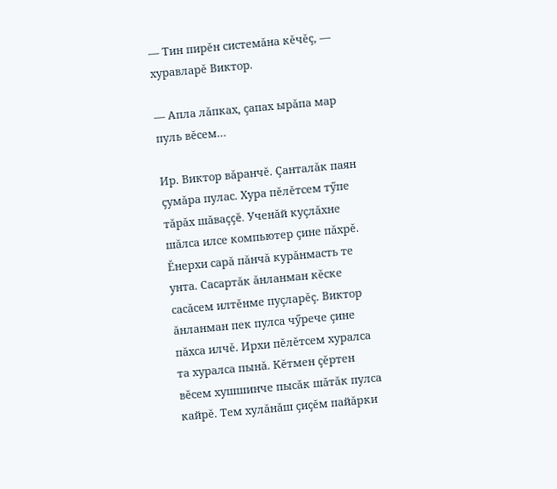— Тин пирĕн системăна кĕчĕç, — хуравларĕ Виктор.

— Апла лăпках, çапах ырăпа мар пуль вĕсем…

Ир. Виктор вăранчĕ. Çанталăк паян çумăра пулас. Хура пĕлĕтсем тӳпе тăрăх шăваççĕ. Ученăй куçлăхне шăлса илсе компьютер çине пăхрĕ. Ĕнерхи сарă пăнчă курăнмасть те унта. Сасартăк ăнланман кĕске сасăсем илтĕнме пуçларĕç. Виктор ăнланман пек пулса чӳрече çине пăхса илчĕ. Ирхи пĕлĕтсем хуралса та хуралса пынă. Кĕтмен çĕртен вĕсем хушшинче пысăк шăтăк пулса кайрĕ. Тем хулăнăш çиçĕм пайăрки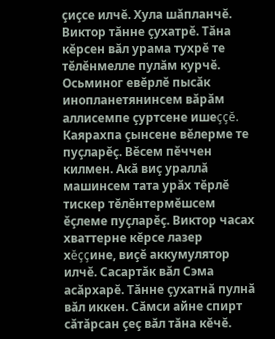çиçсе илчĕ. Хула шăпланчĕ. Виктор тăнне çухатрĕ. Тăна кĕрсен вăл урама тухрĕ те тĕлĕнмелле пулăм курчĕ. Осьминог евĕрлĕ пысăк инопланетянинсем вăрăм аллисемпе çуртсене ишеççĕ. Каярахпа çынсене вĕлерме те пуçларĕç. Вĕсем пĕччен килмен. Акă виç ураллă машинсем тата урăх тĕрлĕ тискер тĕлĕнтермĕшсем ĕçлеме пуçларĕç. Виктор часах хваттерне кĕрсе лазер хĕççине, виçĕ аккумулятор илчĕ. Сасартăк вăл Сэма асăрхарĕ. Тăнне çухатнă пулнă вăл иккен. Сăмси айне спирт сăтăрсан çеç вăл тăна кĕчĕ.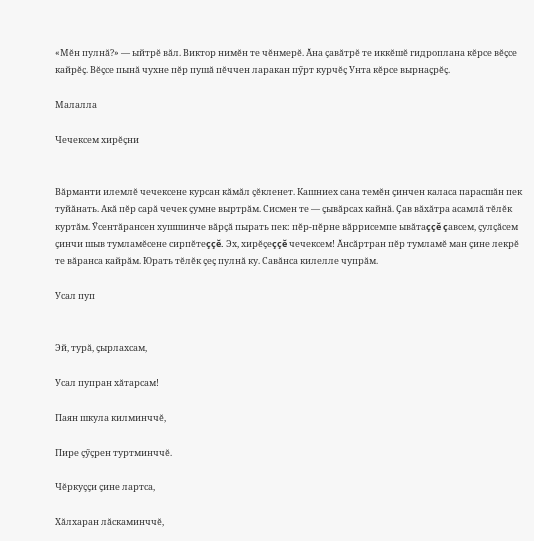«Мĕн пулнă?» — ыйтрĕ вăл. Виктор нимĕн те чĕнмерĕ. Ăна çавăтрĕ те иккĕшĕ гидроплана кĕрсе вĕçсе кайрĕç. Вĕçсе пынă чухне пĕр пушă пĕччен ларакан пӳрт курчĕç Унта кĕрсе вырнаçрĕç.

Малалла

Чечексем хирĕçни


Вăрманти илемлĕ чечексене курсан кăмăл çĕкленет. Кашниех сана темĕн çинчен каласа парасшăн пек туйăнать. Акă пĕр сарă чечек çумне выртрăм. Сисмен те — çывăрсах кайнă. Çав вăхăтра асамлă тĕлĕк куртăм. Ӳсентăрансен хушшинче вăрçă пырать пек: пĕр-пĕрне вăррисемпе ывăтаççĕ çавсем, çулçăсем çинчи шыв тумламĕсене сирпĕтеççĕ. Эх, хирĕçеççĕ чечексем! Ăнсăртран пĕр тумламĕ ман çине лекрĕ те вăранса кайрăм. Юрать тĕлĕк çеç пулнă ку. Савăнса килелле чупрăм.

Усал пуп


Эй, турă, çырлахсам,

Усал пупран хăтарсам!

Паян шкула килминччĕ,

Пире çӳçрен туртминччĕ.

Чĕркуççи çине лартса,

Хăлхаран лăскаминччĕ,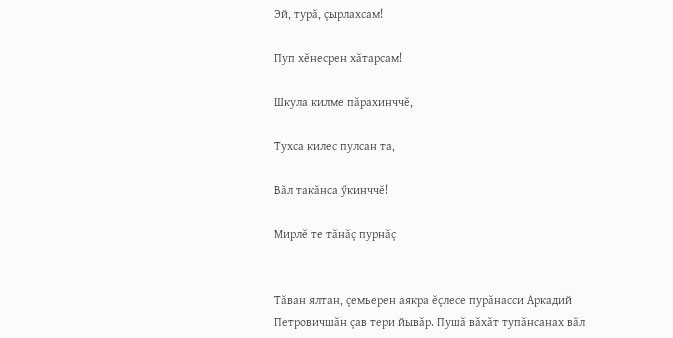Эй, турă, çырлахсам!

Пуп хĕнесрен хăтарсам!

Шкула килме пăрахинччĕ,

Тухса килес пулсан та,

Вăл такăнса ӳкинччĕ!

Мирлĕ те тăнăç пурнăç


Тăван ялтан, çемьерен аякра ĕçлесе пурăнасси Аркадий Петровичшăн çав тери йывăр. Пушă вăхăт тупăнсанах вăл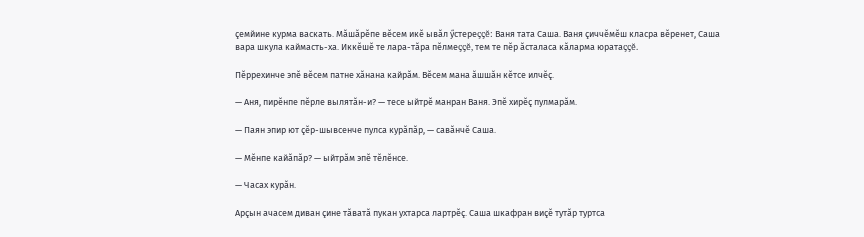çемйине курма васкать. Мăшăрĕпе вĕсем икĕ ывăл ӳстереççĕ: Ваня тата Саша. Ваня çиччĕмĕш класра вĕренет, Саша вара шкула каймасть-ха. Иккĕшĕ те лара-тăра пĕлмеççĕ, тем те пĕр ăсталаса кăларма юратаççĕ.

Пĕррехинче эпĕ вĕсем патне хăнана кайрăм. Вĕсем мана ăшшăн кĕтсе илчĕç.

— Аня, пирĕнпе пĕрле вылятăн-и? — тесе ыйтрĕ манран Ваня. Эпĕ хирĕç пулмарăм.

— Паян эпир ют çĕр-шывсенче пулса курăпăр, — савăнчĕ Саша.

— Мĕнпе кайăпăр? — ыйтрăм эпĕ тĕлĕнсе.

— Часах курăн.

Арçын ачасем диван çине тăватă пукан ухтарса лартрĕç. Саша шкафран виçĕ тутăр туртса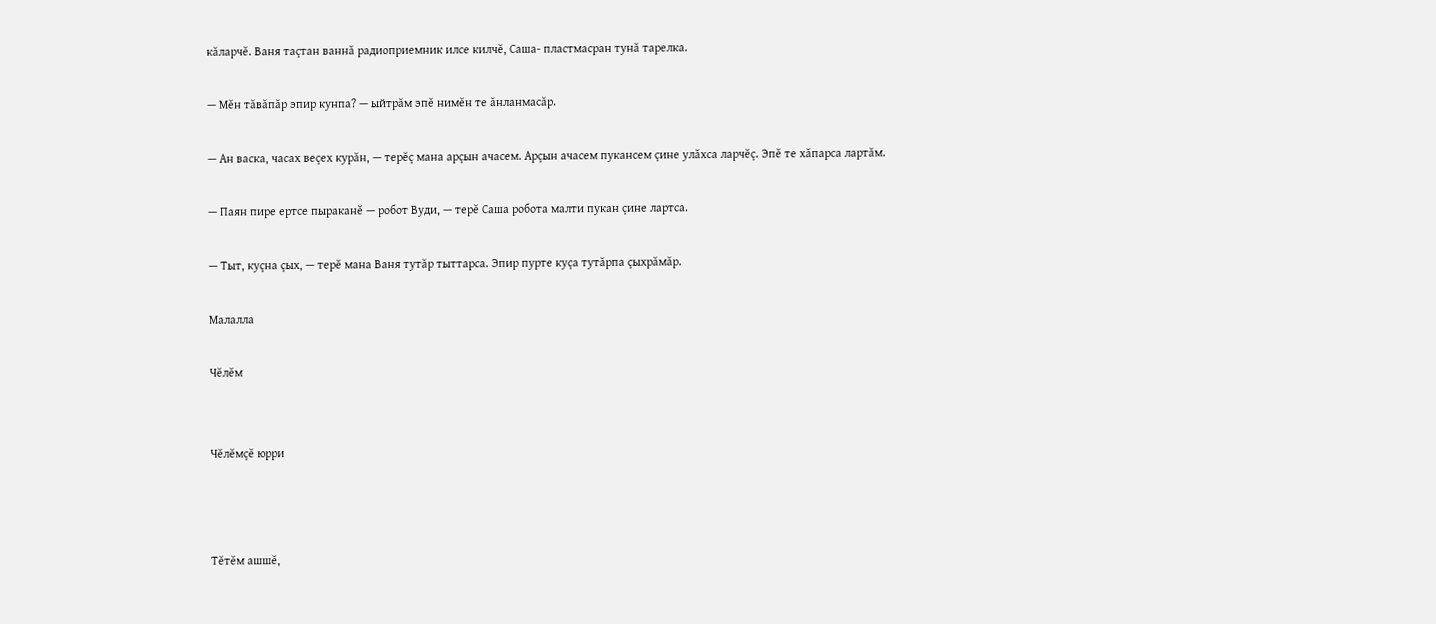кăларчĕ. Ваня таçтан ваннă радиоприемник илсе килчĕ, Саша- пластмасран тунă тарелка.

— Мĕн тăвăпăр эпир кунпа? — ыйтрăм эпĕ нимĕн те ăнланмасăр.

— Ан васка, часах веçех курăн, — терĕç мана арçын ачасем. Арçын ачасем пукансем çине улăхса ларчĕç. Эпĕ те хăпарса лартăм.

— Паян пире ертсе пыраканĕ — робот Вуди, — терĕ Саша робота малти пукан çине лартса.

— Тыт, куçна çых, — терĕ мана Ваня тутăр тыттарса. Эпир пурте куçа тутăрпа çыхрăмăр.

Малалла

Чĕлĕм


Чĕлĕмçĕ юрри



Тĕтĕм ашшĕ,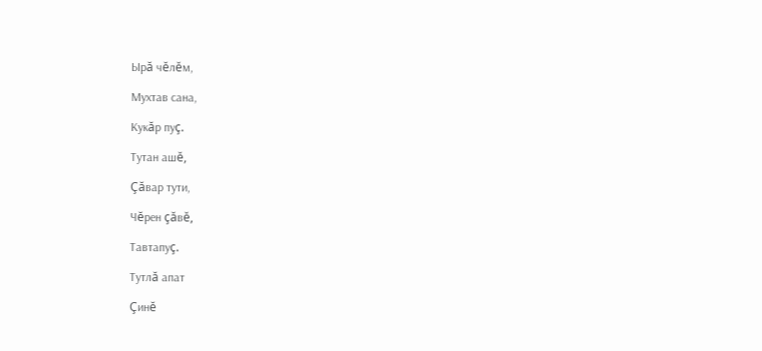Ырă чĕлĕм,

Мухтав сана,

Кукăр пуç.

Тутан ашĕ,

Çăвар тути,

Чĕрен çăвĕ,

Тавтапуç.

Тутлă апат

Çинĕ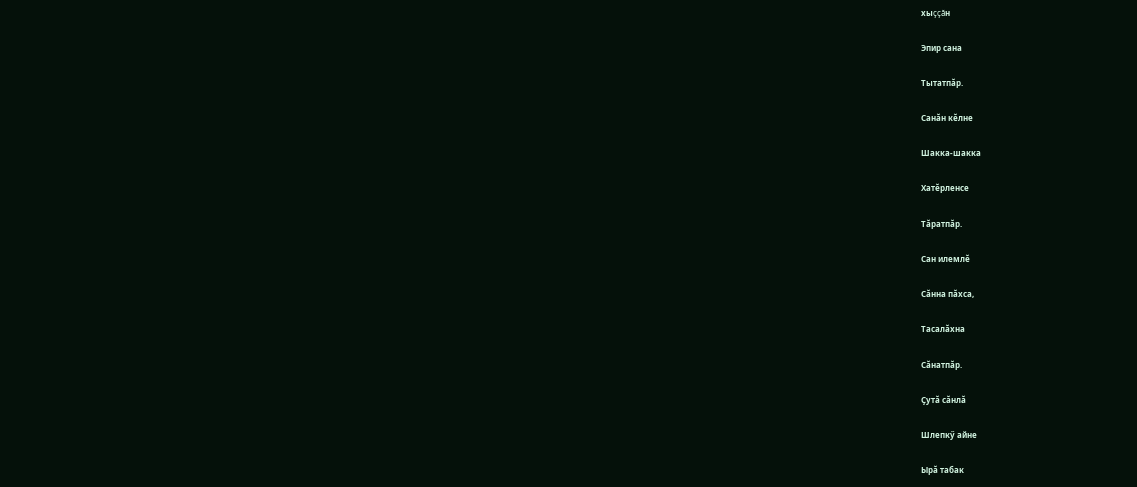хыççăн

Эпир сана

Тытатпăр.

Санăн кĕлне

Шакка-шакка

Хатĕрленсе

Тăратпăр.

Сан илемлĕ

Сăнна пăхса,

Тасалăхна

Сăнатпăр.

Çутă сăнлă

Шлепкӳ айне

Ырă табак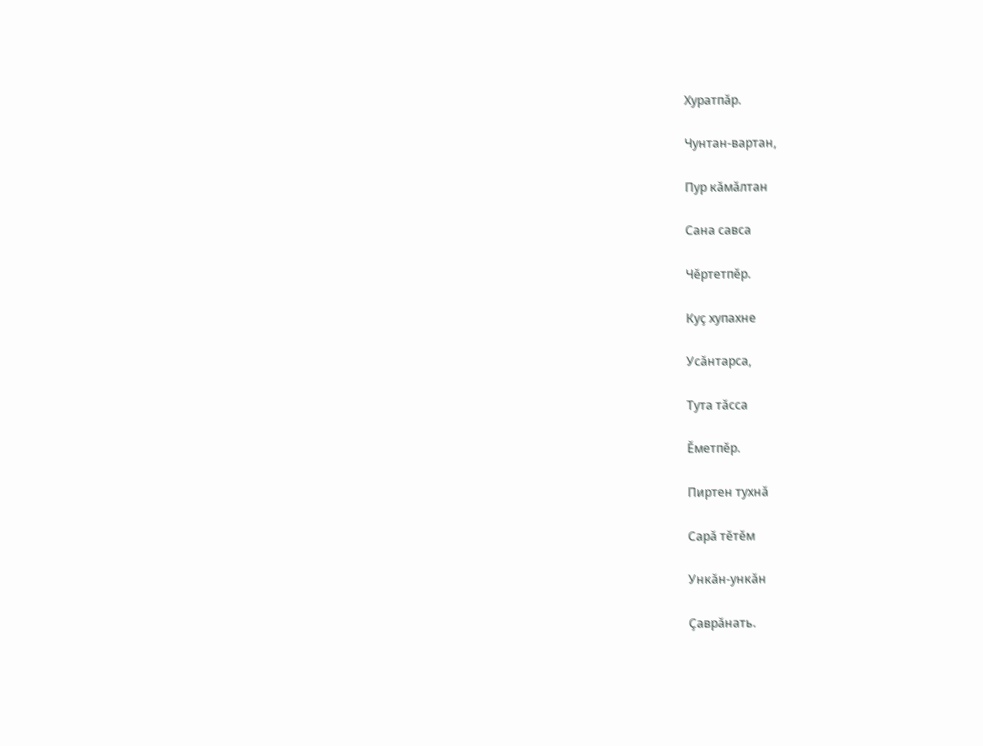Хуратпăр.

Чунтан-вартан,

Пур кăмăлтан

Сана савса

Чĕртетпĕр.

Куç хупахне

Усăнтарса,

Тута тăсса

Ĕметпĕр.

Пиртен тухнă

Сарă тĕтĕм

Ункăн-ункăн

Çаврăнать.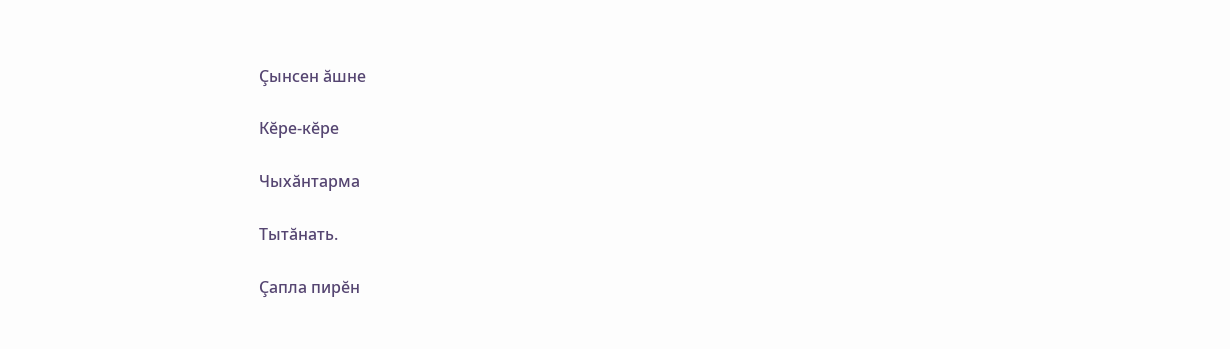Çынсен ăшне

Кĕре-кĕре

Чыхăнтарма

Тытăнать.

Çапла пирĕн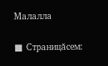Малалла

■ Страницăсем: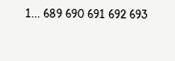1... 689 690 691 692 693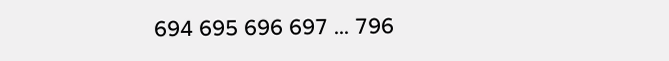694 695 696 697 ... 796